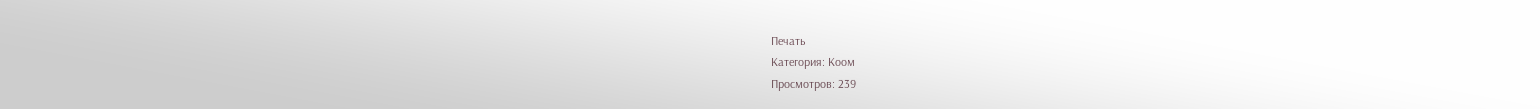Печать
Категория: Коом
Просмотров: 239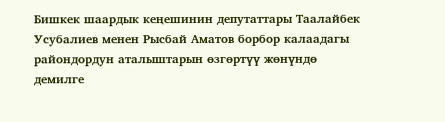Бишкек шаардык кеңешинин депутаттары Таалайбек Усубалиев менен Рысбай Аматов борбор калаадагы райондордун аталыштарын өзгөртүү жөнүндө демилге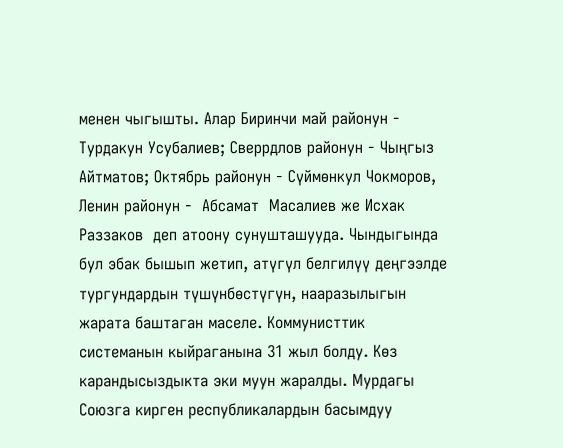менен чыгышты. Алар Биринчи май районун - Турдакун Усубалиев; Сверрдлов районун - Чыңгыз Айтматов; Октябрь районун - Сүймөнкул Чокморов, Ленин районун -  Абсамат  Масалиев же Исхак Раззаков  деп атоону сунушташууда. Чындыгында бул эбак бышып жетип, атүгүл белгилүү деңгээлде тургундардын түшүнбөстүгүн, нааразылыгын жарата баштаган маселе. Коммунисттик системанын кыйраганына 31 жыл болду. Көз карандысыздыкта эки муун жаралды. Мурдагы Союзга кирген республикалардын басымдуу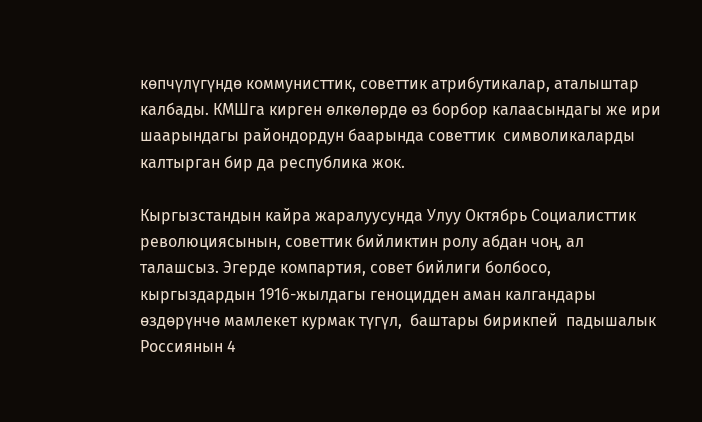көпчүлүгүндө коммунисттик, советтик атрибутикалар, аталыштар калбады. КМШга кирген өлкөлөрдө өз борбор калаасындагы же ири шаарындагы райондордун баарында советтик  символикаларды калтырган бир да республика жок.

Кыргызстандын кайра жаралуусунда Улуу Октябрь Социалисттик революциясынын, советтик бийликтин ролу абдан чоң, ал талашсыз. Эгерде компартия, совет бийлиги болбосо, кыргыздардын 1916-жылдагы геноцидден аман калгандары өздөрүнчө мамлекет курмак түгүл,  баштары бирикпей  падышалык Россиянын 4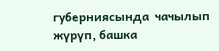губерниясында  чачылып жүрүп, башка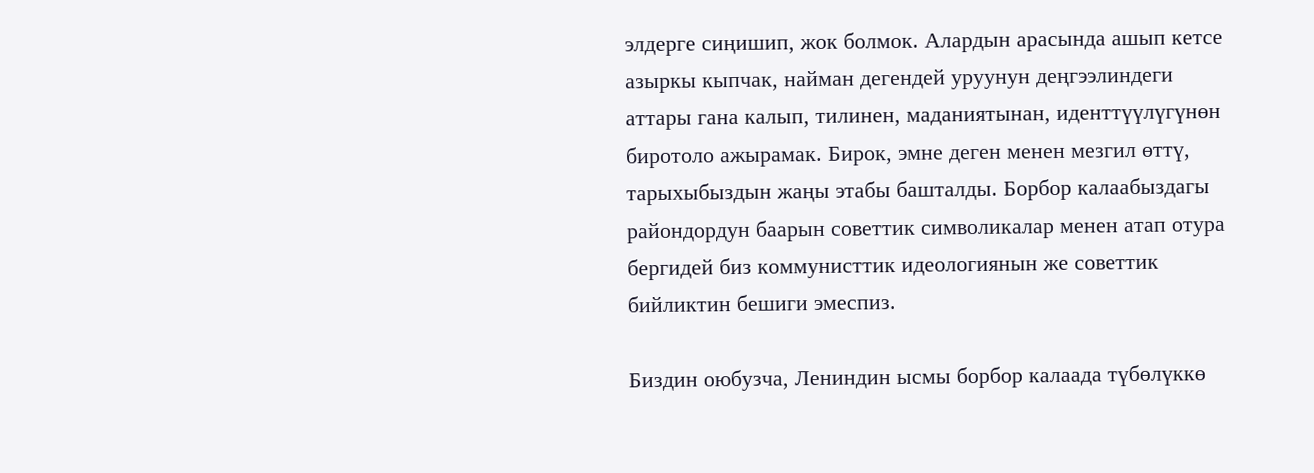элдерге сиңишип, жок болмок. Алардын арасында ашып кетсе азыркы кыпчак, найман дегендей уруунун деңгээлиндеги аттары гана калып, тилинен, маданиятынан, иденттүүлүгүнөн биротоло ажырамак. Бирок, эмне деген менен мезгил өттү, тарыхыбыздын жаңы этабы башталды. Борбор калаабыздагы райондордун баарын советтик символикалар менен атап отура бергидей биз коммунисттик идеологиянын же советтик бийликтин бешиги эмеспиз.

Биздин оюбузча, Лениндин ысмы борбор калаада түбөлүккө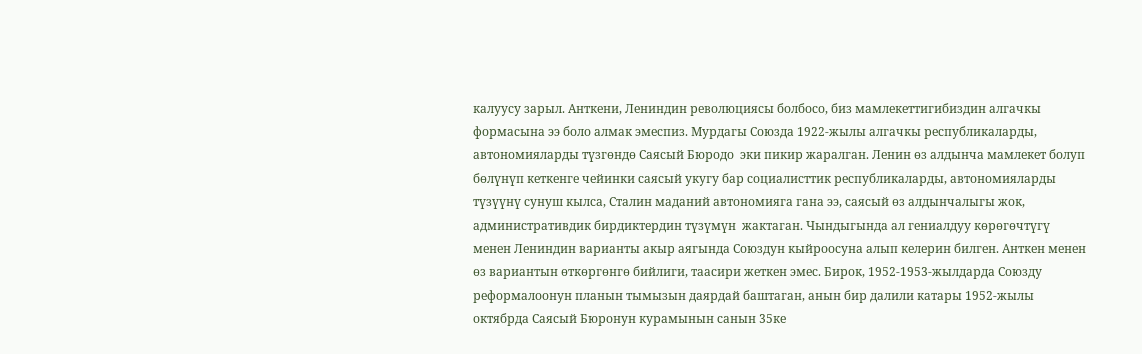калуусу зарыл. Анткени, Лениндин революциясы болбосо, биз мамлекеттигибиздин алгачкы формасына ээ боло алмак эмеспиз. Мурдагы Союзда 1922-жылы алгачкы республикаларды, автономияларды түзгөндө Саясый Бюродо  эки пикир жаралган. Ленин өз алдынча мамлекет болуп бөлүнүп кеткенге чейинки саясый укугу бар социалисттик республикаларды, автономияларды түзүүнү сунуш кылса, Сталин маданий автономияга гана ээ, саясый өз алдынчалыгы жок, административдик бирдиктердин түзүмүн  жактаган. Чындыгында ал гениалдуу көрөгөчтүгү менен Лениндин варианты акыр аягында Союздун кыйроосуна алып келерин билген. Анткен менен өз вариантын өткөргөнгө бийлиги, таасири жеткен эмес. Бирок, 1952-1953-жылдарда Союзду реформалоонун планын тымызын даярдай баштаган, анын бир далили катары 1952-жылы октябрда Саясый Бюронун курамынын санын 35ке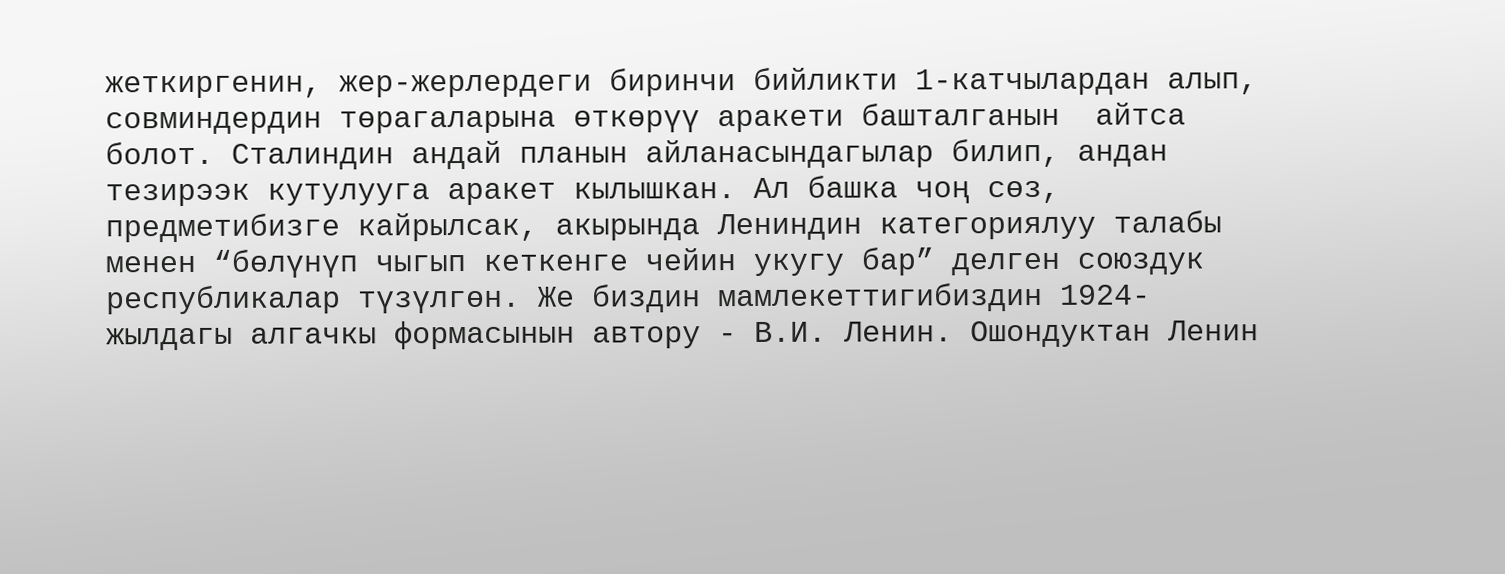жеткиргенин, жер-жерлердеги биринчи бийликти 1-катчылардан алып, совминдердин төрагаларына өткөрүү аракети башталганын  айтса болот. Сталиндин андай планын айланасындагылар билип, андан тезирээк кутулууга аракет кылышкан. Ал башка чоң сөз, предметибизге кайрылсак, акырында Лениндин категориялуу талабы менен “бөлүнүп чыгып кеткенге чейин укугу бар” делген союздук республикалар түзүлгөн. Же биздин мамлекеттигибиздин 1924-жылдагы алгачкы формасынын автору - В.И. Ленин. Ошондуктан Ленин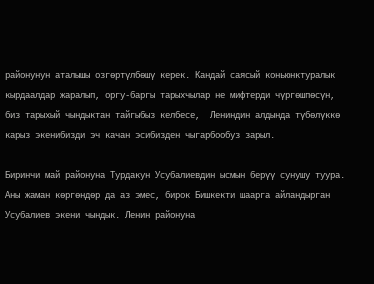районунун аталышы озгөртүлбөшү керек. Кандай саясый коньюнктуралык кырдаалдар жаралып, оргу-баргы тарыхчылар не мифтерди чүргөшпөсүн, биз тарыхый чындыктан тайгыбыз келбесе,  Лениндин алдында түбөлүккө карыз экенибизди эч качан эсибизден чыгарбообуз зарыл.

Биринчи май районуна Турдакун Усубалиевдин ысмын берүү сунушу туура. Аны жаман көргөндөр да аз эмес, бирок Бишкекти шаарга айландырган Усубалиев экени чындык. Ленин районуна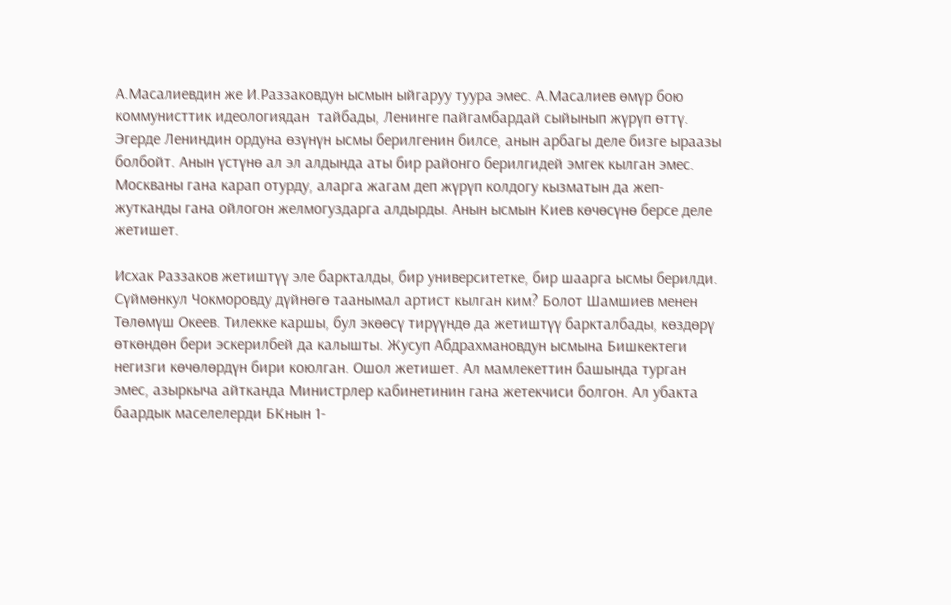А.Масалиевдин же И.Раззаковдун ысмын ыйгаруу туура эмес. А.Масалиев өмүр бою коммунисттик идеологиядан  тайбады, Ленинге пайгамбардай сыйынып жүрүп өттү. Эгерде Лениндин ордуна өзүнүн ысмы берилгенин билсе, анын арбагы деле бизге ыраазы болбойт. Анын үстүнө ал эл алдында аты бир районго берилгидей эмгек кылган эмес. Москваны гана карап отурду, аларга жагам деп жүрүп колдогу кызматын да жеп-жутканды гана ойлогон желмогуздарга алдырды. Анын ысмын Киев көчөсүнө берсе деле жетишет.

Исхак Раззаков жетиштүү эле баркталды, бир университетке, бир шаарга ысмы берилди. Сүймөнкул Чокморовду дүйнөгө таанымал артист кылган ким? Болот Шамшиев менен Төлөмүш Океев. Тилекке каршы, бул экөөсү тирүүндө да жетиштүү баркталбады, көздөрү өткөндөн бери эскерилбей да калышты. Жусуп Абдрахмановдун ысмына Бишкектеги негизги көчөлөрдүн бири коюлган. Ошол жетишет. Ал мамлекеттин башында турган эмес, азыркыча айтканда Министрлер кабинетинин гана жетекчиси болгон. Ал убакта баардык маселелерди БКнын 1-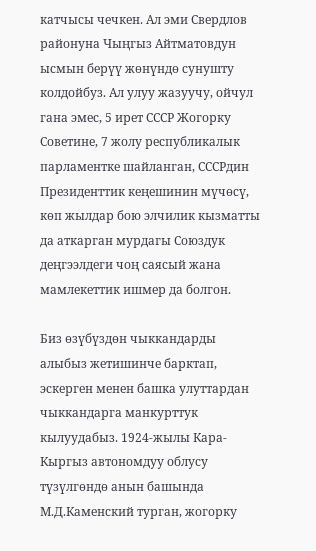катчысы чечкен. Ал эми Свердлов районуна Чыңгыз Айтматовдун ысмын берүү жөнүндө сунушту колдойбуз. Ал улуу жазуучу, ойчул гана эмес, 5 ирет СССР Жогорку Советине, 7 жолу республикалык парламентке шайланган, СССРдин Президенттик кеңешинин мүчөсү, көп жылдар бою элчилик кызматты да аткарган мурдагы Союздук деңгээлдеги чоң саясый жана мамлекеттик ишмер да болгон.

Биз өзүбүздөн чыккандарды алыбыз жетишинче барктап, эскерген менен башка улуттардан чыккандарга манкурттук кылуудабыз. 1924-жылы Кара-Кыргыз автономдуу облусу түзүлгөндө анын башында М.Д.Каменский турган, жогорку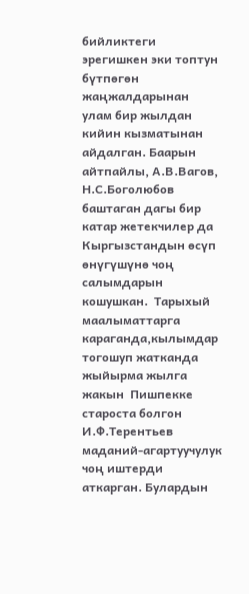бийликтеги эрегишкен эки топтун бүтпөгөн жаңжалдарынан  улам бир жылдан кийин кызматынан айдалган. Баарын айтпайлы, А.В.Вагов, Н.С.Боголюбов баштаган дагы бир катар жетекчилер да Кыргызстандын өсүп өнүгүшүнө чоң салымдарын кошушкан.  Тарыхый маалыматтарга караганда,кылымдар тогошуп жатканда  жыйырма жылга жакын  Пишпекке староста болгон И.Ф.Терентьев маданий-агартуучулук чоң иштерди аткарган. Булардын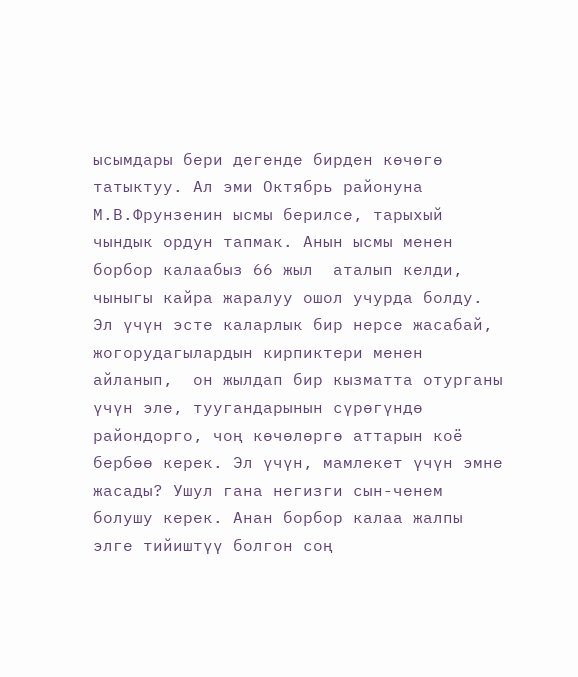ысымдары бери дегенде бирден көчөгө татыктуу. Ал эми Октябрь районуна М.В.Фрунзенин ысмы берилсе, тарыхый чындык ордун тапмак. Анын ысмы менен борбор калаабыз 66 жыл  аталып келди, чыныгы кайра жаралуу ошол учурда болду. Эл үчүн эсте каларлык бир нерсе жасабай, жогорудагылардын кирпиктери менен айланып,  он жылдап бир кызматта отурганы үчүн эле, туугандарынын сүрөгүндө  райондорго, чоң көчөлөргө аттарын коё бербөө керек. Эл үчүн, мамлекет үчүн эмне жасады? Ушул гана негизги сын-ченем болушу керек. Анан борбор калаа жалпы элге тийиштүү болгон соң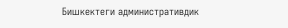Бишкектеги административдик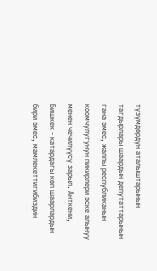түзүмдөрдүн аталыштарынын тагдырлары шаардын депутаттарынын гана эмес, жалпы республиканын коомчулугунун пикирлери эске алынуу менен чечилүүсү зарыл. Анткени, Бишкек - катардагы көп шаарлардын бири эмес, мамлекеттигибиздин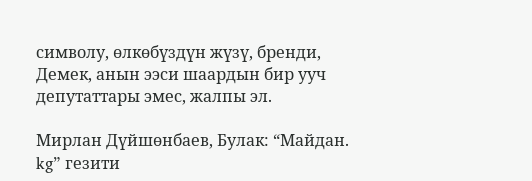символу, өлкөбүздүн жүзү, бренди, Демек, анын ээси шаардын бир ууч депутаттары эмес, жалпы эл.

Мирлан Дүйшөнбаев, Булак: “Майдан. kg” гезити